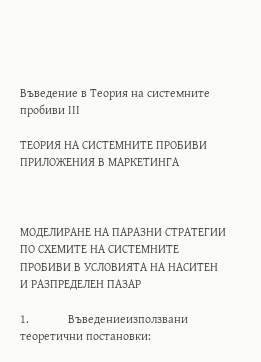Въведение в Теория на системните пробиви ІІІ

ТЕОРИЯ НА СИСТЕМНИТЕ ПРОБИВИ
ПРИЛОЖЕНИЯ В МАРКЕТИНГА



МОДЕЛИРАНЕ НА ПАРАЗНИ СТРАТЕГИИ ПО СХЕМИТЕ НА СИСТЕМНИТЕ ПРОБИВИ В УСЛОВИЯТА НА НАСИТЕН И РАЗПРЕДЕЛЕН ПАЗАР

1.             Въведениеизползвани теоретични постановки: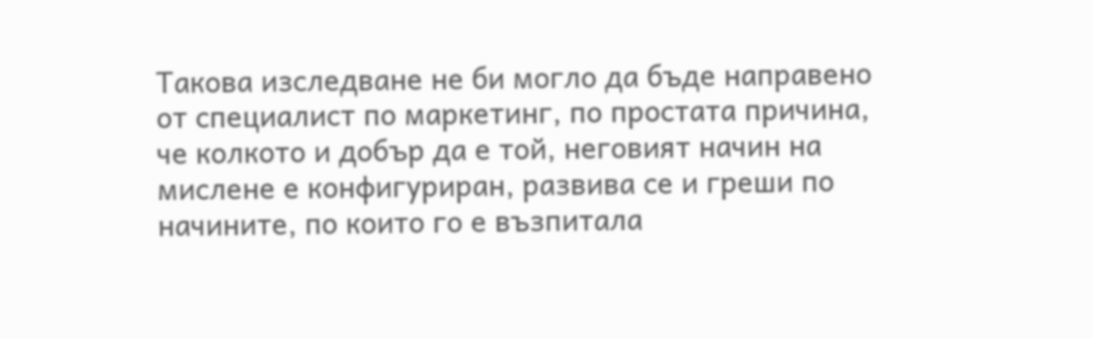Такова изследване не би могло да бъде направено от специалист по маркетинг, по простата причина, че колкото и добър да е той, неговият начин на мислене е конфигуриран, развива се и греши по начините, по които го е възпитала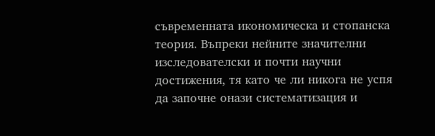съвременната икономическа и стопанска теория. Въпреки нейните значителни изследователски и почти научни достижения, тя като че ли никога не успя да започне онази систематизация и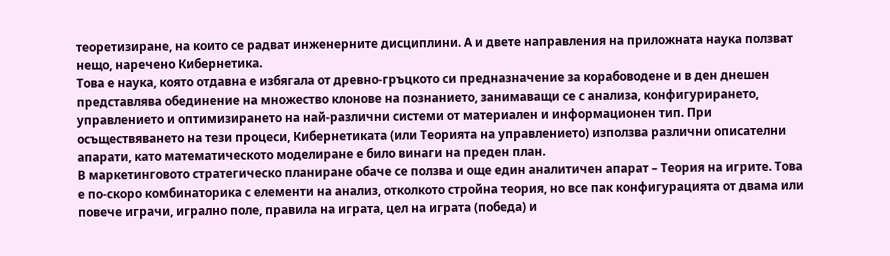теоретизиране, на които се радват инженерните дисциплини. А и двете направления на приложната наука ползват нещо, наречено Кибернетика.
Това е наука, която отдавна е избягала от древно-гръцкото си предназначение за корабоводене и в ден днешен представлява обединение на множество клонове на познанието, занимаващи се с анализа, конфигурирането, управлението и оптимизирането на най-различни системи от материален и информационен тип. При осъществяването на тези процеси, Кибернетиката (или Теорията на управлението) използва различни описателни апарати, като математическото моделиране е било винаги на преден план.
В маркетинговото стратегическо планиране обаче се ползва и още един аналитичен апарат – Теория на игрите. Това е по-скоро комбинаторика с елементи на анализ, отколкото стройна теория, но все пак конфигурацията от двама или повече играчи, игрално поле, правила на играта, цел на играта (победа) и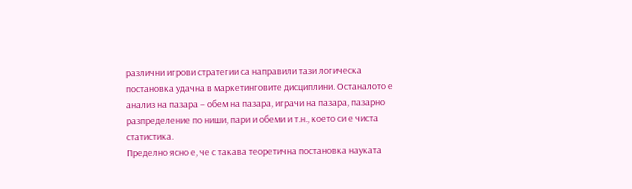различни игрови стратегии са направили тази логическа постановка удачна в маркетинговите дисциплини. Останалото е анализ на пазара – обем на пазара, играчи на пазара, пазарно разпределение по ниши, пари и обеми и т.н., което си е чиста статистика.
Пределно ясно е, че с такава теоретична постановка науката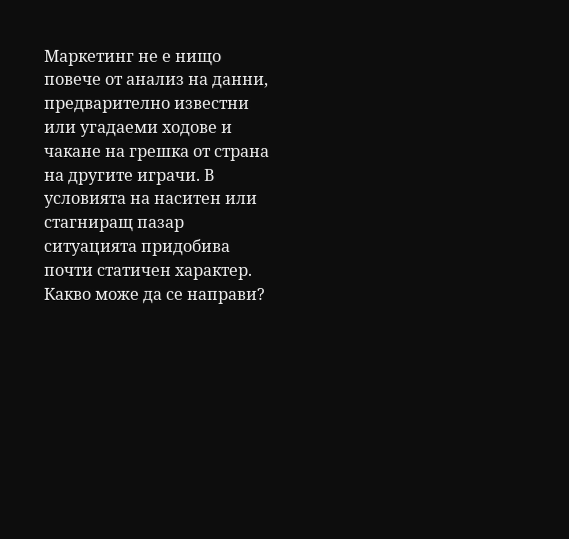Маркетинг не е нищо повече от анализ на данни, предварително известни или угадаеми ходове и чакане на грешка от страна на другите играчи. В условията на наситен или стагниращ пазар ситуацията придобива почти статичен характер.
Какво може да се направи?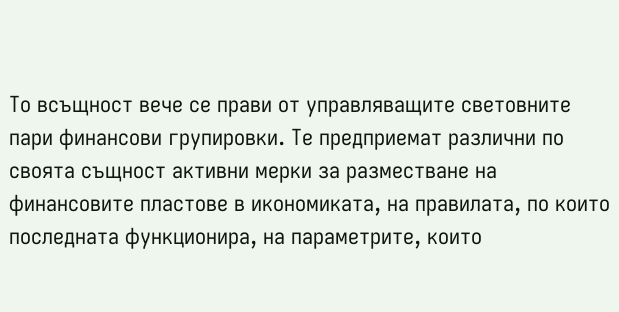То всъщност вече се прави от управляващите световните пари финансови групировки. Те предприемат различни по своята същност активни мерки за разместване на финансовите пластове в икономиката, на правилата, по които последната функционира, на параметрите, които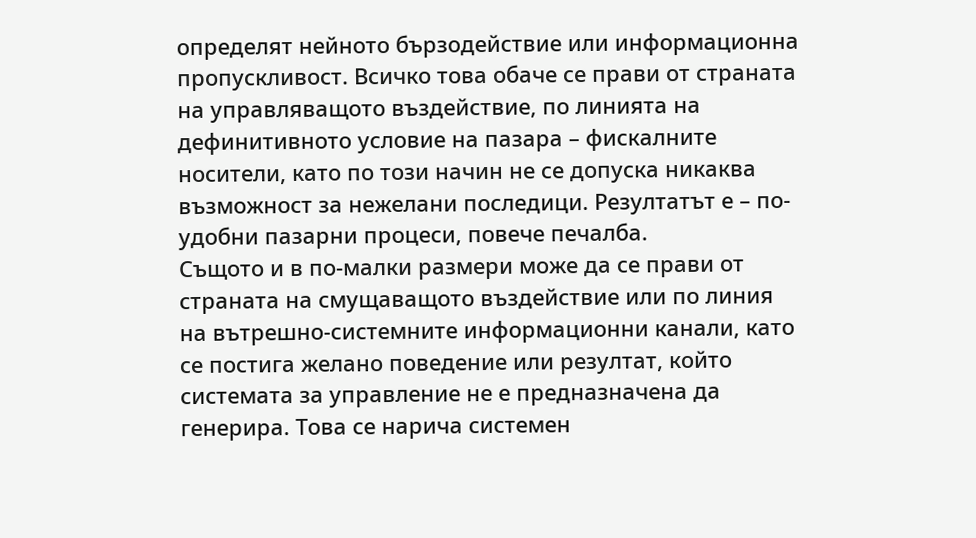определят нейното бързодействие или информационна пропускливост. Всичко това обаче се прави от страната на управляващото въздействие, по линията на дефинитивното условие на пазара – фискалните носители, като по този начин не се допуска никаква възможност за нежелани последици. Резултатът е – по-удобни пазарни процеси, повече печалба.
Същото и в по-малки размери може да се прави от страната на смущаващото въздействие или по линия на вътрешно-системните информационни канали, като се постига желано поведение или резултат, който системата за управление не е предназначена да генерира. Това се нарича системен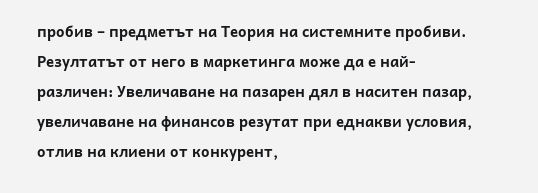пробив – предметът на Теория на системните пробиви. Резултатът от него в маркетинга може да е най-различен: Увеличаване на пазарен дял в наситен пазар, увеличаване на финансов резутат при еднакви условия, отлив на клиени от конкурент,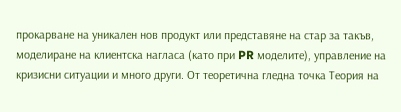прокарване на уникален нов продукт или представяне на стар за такъв, моделиране на клиентска нагласа (като при PR моделите), управление на кризисни ситуации и много други. От теоретична гледна точка Теория на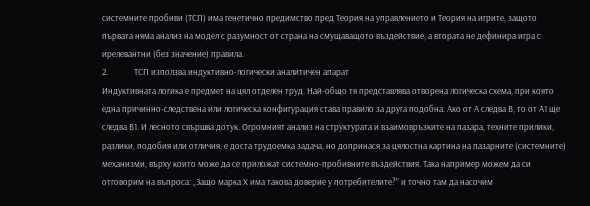системните пробиви (ТСП) има генетично предимство пред Теория на управлението и Теория на игрите, защото първата няма анализ на модел с разумност от страна на смущаващото въздействие, а втората не дефинира игра с ирелевантни (без значение) правила.
2.             ТСП използва индуктивно-логически аналитичен апарат
Индуктивната логика е предмет на цял отделен труд. Най-общо тя представлява отворена логическа схема, при която една причинно-следствена или логическа конфигурация става правило за друга подобна. Ако от А следва В, то от А1 ще следва В1. И лесното свършва дотук. Огромният анализ на структурата и взаимовръзките на пазара, техните прилики, разлики, подобия или отличия, е доста трудоемка задача, но допринася за цялостна картина на пазарните (системните) механизми, върху които може да се приложат системно-пробивните въздействия. Така например можем да си отговорим на въпроса: „Защо марка Х има такова доверие у потребителите?” и точно там да насочим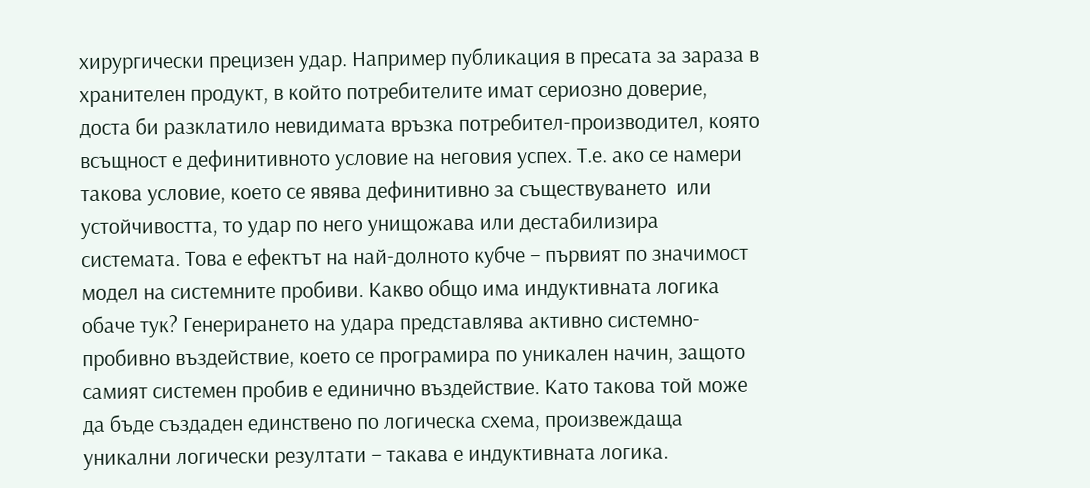хирургически прецизен удар. Например публикация в пресата за зараза в хранителен продукт, в който потребителите имат сериозно доверие, доста би разклатило невидимата връзка потребител-производител, която всъщност е дефинитивното условие на неговия успех. Т.е. ако се намери такова условие, което се явява дефинитивно за съществуването  или устойчивостта, то удар по него унищожава или дестабилизира системата. Това е ефектът на най-долното кубче – първият по значимост модел на системните пробиви. Какво общо има индуктивната логика обаче тук? Генерирането на удара представлява активно системно-пробивно въздействие, което се програмира по уникален начин, защото самият системен пробив е единично въздействие. Като такова той може да бъде създаден единствено по логическа схема, произвеждаща уникални логически резултати – такава е индуктивната логика.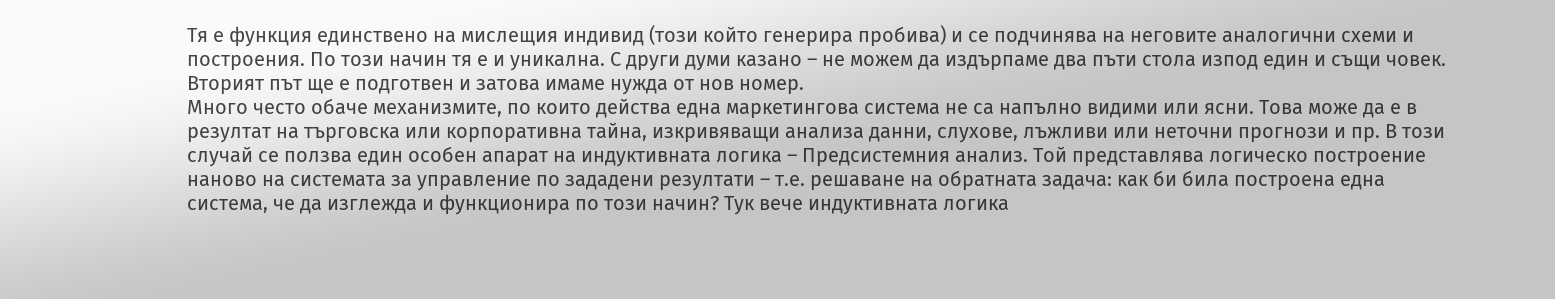Тя е функция единствено на мислещия индивид (този който генерира пробива) и се подчинява на неговите аналогични схеми и построения. По този начин тя е и уникална. С други думи казано – не можем да издърпаме два пъти стола изпод един и същи човек. Вторият път ще е подготвен и затова имаме нужда от нов номер.
Много често обаче механизмите, по които действа една маркетингова система не са напълно видими или ясни. Това може да е в резултат на търговска или корпоративна тайна, изкривяващи анализа данни, слухове, лъжливи или неточни прогнози и пр. В този случай се ползва един особен апарат на индуктивната логика – Предсистемния анализ. Той представлява логическо построение наново на системата за управление по зададени резултати – т.е. решаване на обратната задача: как би била построена една система, че да изглежда и функционира по този начин? Тук вече индуктивната логика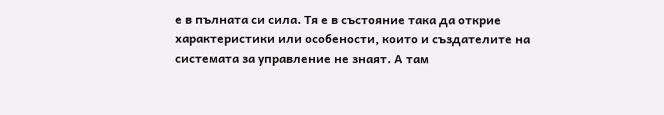е в пълната си сила. Тя е в състояние така да открие характеристики или особености, които и създателите на системата за управление не знаят. А там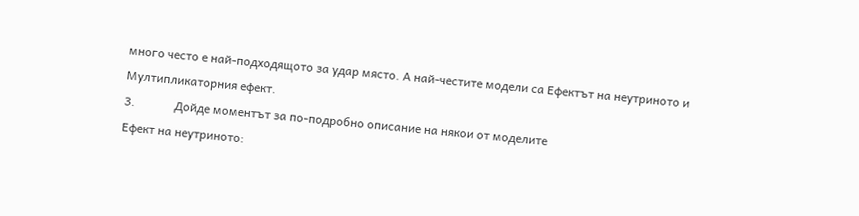много често е най-подходящото за удар място. А най-честите модели са Ефектът на неутриното и Мултипликаторния ефект.
3.             Дойде моментът за по-подробно описание на някои от моделите
Ефект на неутриното: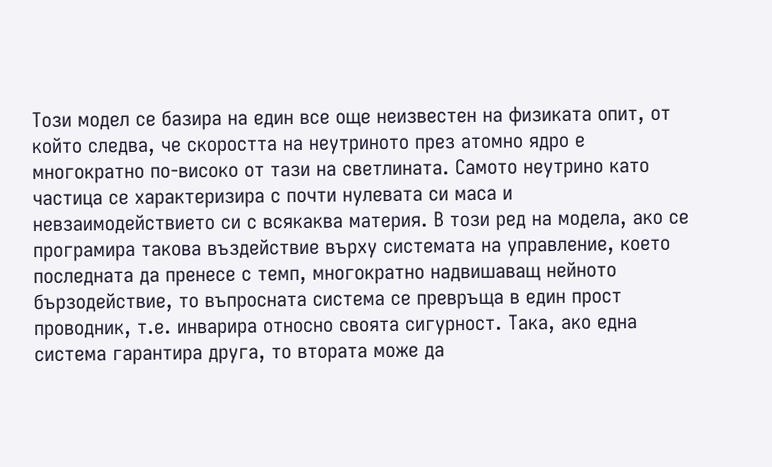Този модел се базира на един все още неизвестен на физиката опит, от който следва, че скоростта на неутриното през атомно ядро е многократно по-високо от тази на светлината. Самото неутрино като частица се характеризира с почти нулевата си маса и невзаимодействието си с всякаква материя. В този ред на модела, ако се програмира такова въздействие върху системата на управление, което последната да пренесе с темп, многократно надвишаващ нейното бързодействие, то въпросната система се превръща в един прост проводник, т.е. инварира относно своята сигурност. Така, ако една система гарантира друга, то втората може да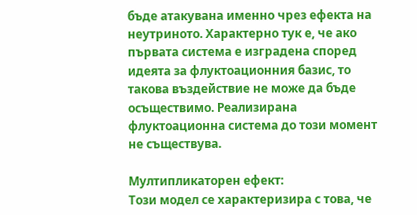бъде атакувана именно чрез ефекта на неутриното. Характерно тук е, че ако първата система е изградена според идеята за флуктоационния базис, то такова въздействие не може да бъде осъществимо. Реализирана флуктоационна система до този момент не съществува.

Мултипликаторен ефект:
Този модел се характеризира с това, че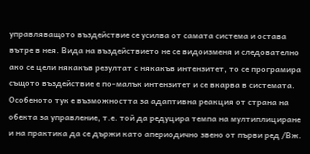управляващото въздействие се усилва от самата система и остава вътре в нея. Вида на въздействието не се видоизменя и следователно ако се цели някакъв резултат с някакъв интензитет, то се програмира същото въздействие е по-малък интензитет и се вкарва в системата. Особеното тук е възможността за адаптивна реакция от страна на обекта за управление, т.е. той да редуцира темпа на мултиплициране и на практика да се държи като апериодично звено от първи ред /Вж.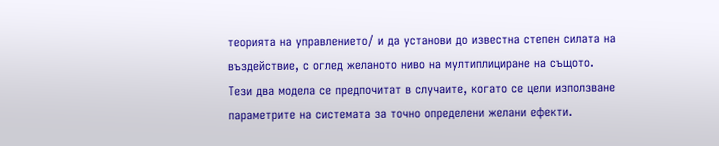теорията на управлението/ и да установи до известна степен силата на въздействие, с оглед желаното ниво на мултиплициране на същото.
Тези два модела се предпочитат в случаите, когато се цели използване параметрите на системата за точно определени желани ефекти.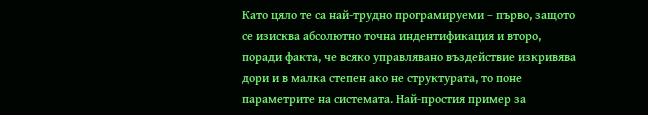Като цяло те са най-трудно програмируеми – първо, защото се изисква абсолютно точна индентификация и второ, поради факта, че всяко управлявано въздействие изкривява дори и в малка степен ако не структурата, то поне параметрите на системата. Най-простия пример за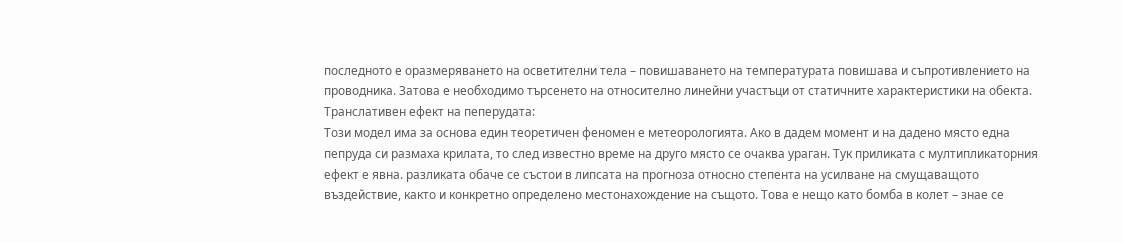последното е оразмеряването на осветителни тела – повишаването на температурата повишава и съпротивлението на проводника. Затова е необходимо търсенето на относително линейни участъци от статичните характеристики на обекта.
Транслативен ефект на пеперудата:
Този модел има за основа един теоретичен феномен е метеорологията. Ако в дадем момент и на дадено място една пепруда си размаха крилата, то след известно време на друго място се очаква ураган. Тук приликата с мултипликаторния ефект е явна. разликата обаче се състои в липсата на прогноза относно степента на усилване на смущаващото въздействие, както и конкретно определено местонахождение на същото. Това е нещо като бомба в колет – знае се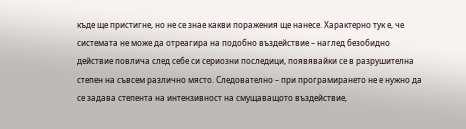къде ще пристигне, но не се знае какви поражения ще нанесе. Характерно тук е, че системата не може да отреагира на подобно въздействие – наглед безобидно действие повлича след себе си сериозни последици, появявайки се в разрушителна степен на съвсем различно място. Следователно – при програмирането не е нужно да се задава степента на интензивност на смущаващото въздействие,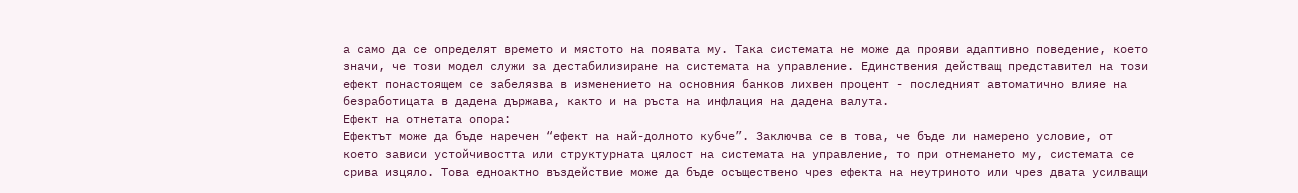а само да се определят времето и мястото на появата му. Така системата не може да прояви адаптивно поведение, което значи, че този модел служи за дестабилизиране на системата на управление. Единствения действащ представител на този ефект понастоящем се забелязва в изменението на основния банков лихвен процент - последният автоматично влияе на безработицата в дадена държава, както и на ръста на инфлация на дадена валута.
Ефект на отнетата опора:
Ефектът може да бъде наречен “ефект на най-долното кубче”. Заключва се в това, че бъде ли намерено условие, от което зависи устойчивостта или структурната цялост на системата на управление, то при отнемането му, системата се срива изцяло. Това едноактно въздействие може да бъде осъществено чрез ефекта на неутриното или чрез двата усилващи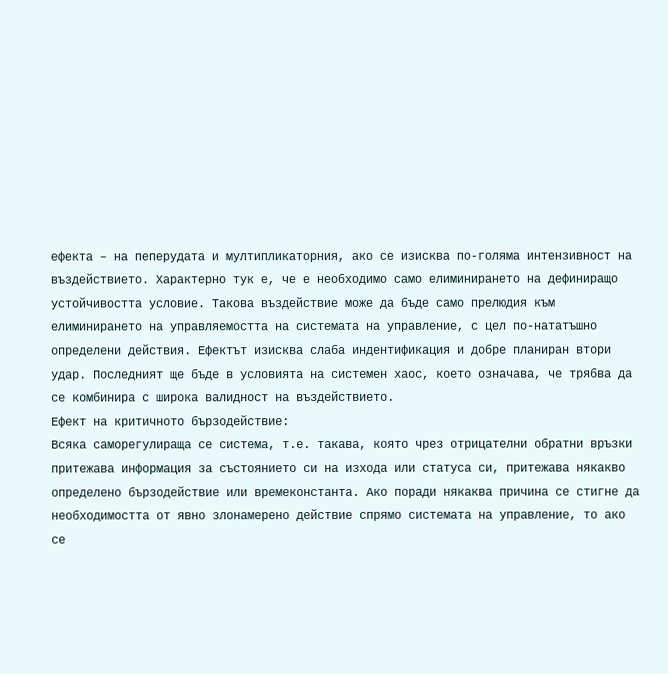ефекта – на пеперудата и мултипликаторния, ако се изисква по-голяма интензивност на въздействието. Характерно тук е, че е необходимо само елиминирането на дефиниращо устойчивостта условие. Такова въздействие може да бъде само прелюдия към елиминирането на управляемостта на системата на управление, с цел по-нататъшно определени действия. Ефектът изисква слаба индентификация и добре планиран втори удар. Последният ще бъде в условията на системен хаос, което означава, че трябва да се комбинира с широка валидност на въздействието.
Ефект на критичното бързодействие:
Всяка саморегулираща се система, т.е. такава, която чрез отрицателни обратни връзки притежава информация за състоянието си на изхода или статуса си, притежава някакво определено бързодействие или времеконстанта. Ако поради някаква причина се стигне да необходимостта от явно злонамерено действие спрямо системата на управление, то ако се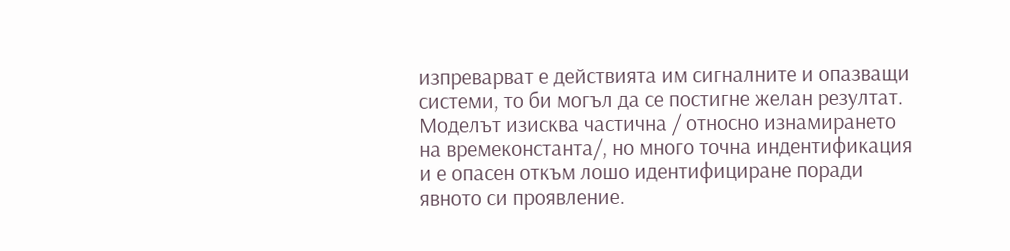изпреварват е действията им сигналните и опазващи системи, то би могъл да се постигне желан резултат. Моделът изисква частична / относно изнамирането на времеконстанта/, но много точна индентификация и е опасен откъм лошо идентифициране поради явното си проявление.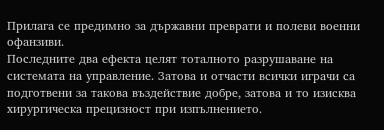Прилага се предимно за държавни преврати и полеви военни офанзиви.
Последните два ефекта целят тоталното разрушаване на системата на управление. Затова и отчасти всички играчи са подготвени за такова въздействие добре, затова и то изисква хирургическа прецизност при изпълнението.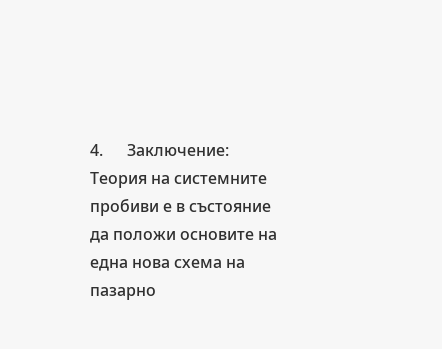4.      Заключение:
Теория на системните пробиви е в състояние да положи основите на една нова схема на пазарно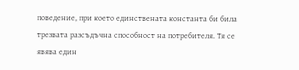поведение, при което единствената константа би била трезвата разсъдъчна способност на потребителя. Тя се явява един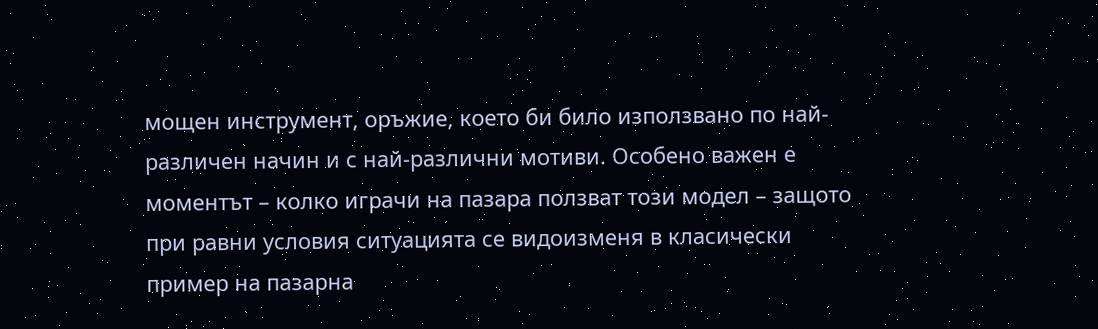мощен инструмент, оръжие, което би било използвано по най-различен начин и с най-различни мотиви. Особено важен е моментът – колко играчи на пазара ползват този модел – защото при равни условия ситуацията се видоизменя в класически пример на пазарна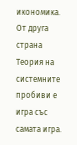икономика. От друга страна Теория на системните пробиви е игра със самата игра.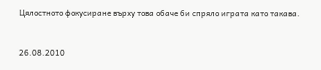Цялостното фокусиране върху това обаче би спряло играта като такава.


26.08.2010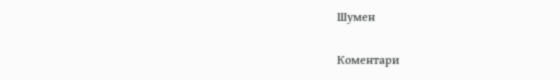Шумен

Коментари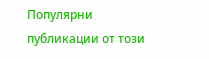Популярни публикации от този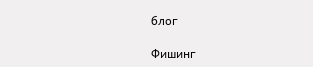блог

Фишинг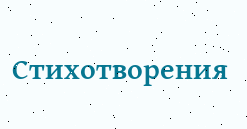Стихотворения